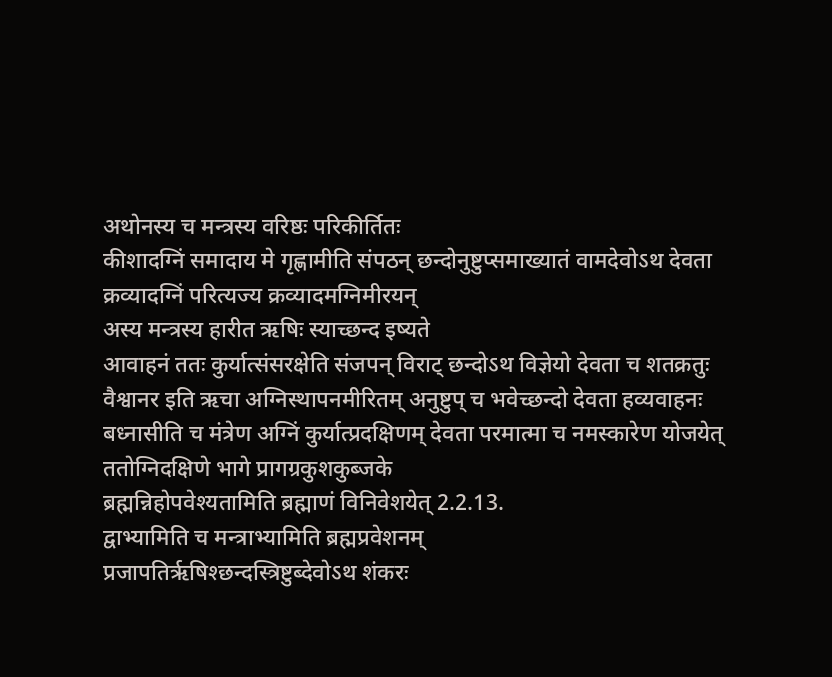अथोनस्य च मन्त्रस्य वरिष्ठः परिकीर्तितः
कीशादग्निं समादाय मे गृह्णामीति संपठन् छन्दोनुष्टुप्समाख्यातं वामदेवोऽथ देवता
क्रव्यादग्निं परित्यज्य क्रव्यादमग्निमीरयन्
अस्य मन्त्रस्य हारीत ऋषिः स्याच्छन्द इष्यते
आवाहनं ततः कुर्यात्संसरक्षेति संजपन् विराट् छन्दोऽथ विज्ञेयो देवता च शतक्रतुः
वैश्वानर इति ऋचा अग्निस्थापनमीरितम् अनुष्टुप् च भवेच्छन्दो देवता हव्यवाहनः
बध्नासीति च मंत्रेण अग्निं कुर्यात्प्रदक्षिणम् देवता परमात्मा च नमस्कारेण योजयेत्
ततोग्निदक्षिणे भागे प्रागग्रकुशकुब्जके
ब्रह्मन्निहोपवेश्यतामिति ब्रह्माणं विनिवेशयेत् 2.2.13.
द्वाभ्यामिति च मन्त्राभ्यामिति ब्रह्मप्रवेशनम्
प्रजापतिर्ऋषिश्छन्दस्त्रिष्टुब्देवोऽथ शंकरः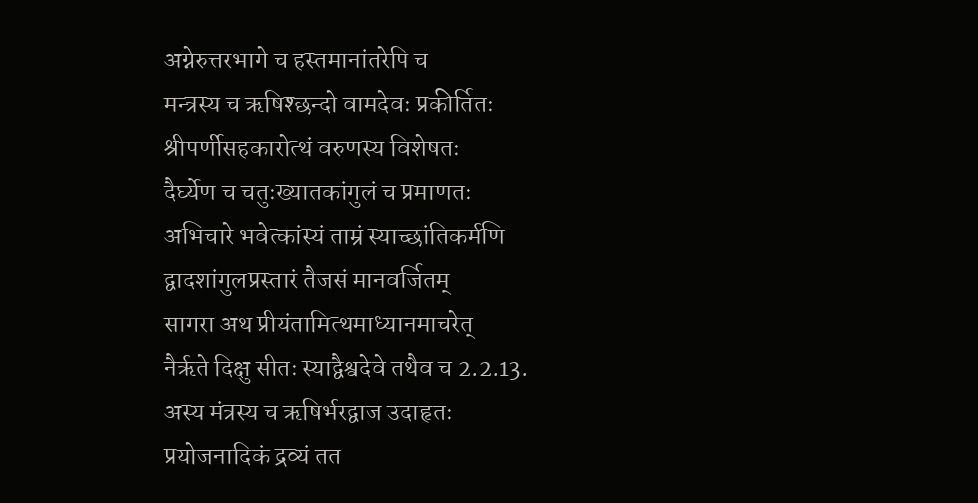अग्नेरुत्तरभागे च हस्तमानांतरेपि च
मन्त्रस्य च ऋषिश्छन्दो वामदेवः प्रकीर्तितः
श्रीपर्णीसहकारोत्थं वरुणस्य विशेषतः
दैर्घ्येण च चतुःख्यातकांगुलं च प्रमाणतः
अभिचारे भवेत्कांस्यं ताम्रं स्याच्छांतिकर्मणि
द्वादशांगुलप्रस्तारं तैजसं मानवर्जितम्
सागरा अथ प्रीयंतामित्थमाध्यानमाचरेत्
नैर्ऋते दिक्षु सीतः स्याद्वैश्वदेवे तथैव च 2.2.13.
अस्य मंत्रस्य च ऋषिर्भरद्वाज उदाहृतः
प्रयोजनादिकं द्रव्यं तत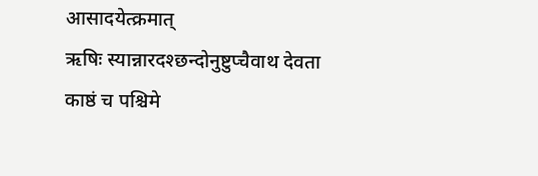आसादयेत्क्रमात्
ऋषिः स्यान्नारदश्छन्दोनुष्टुप्चैवाथ देवता
काष्ठं च पश्चिमे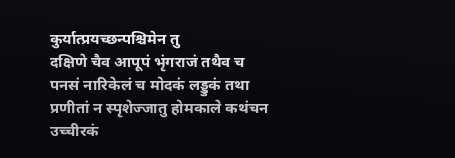कुर्यात्प्रयच्छन्पश्चिमेन तु
दक्षिणे चैव आपूपं भृंगराजं तथैव च
पनसं नारिकेलं च मोदकं लड्डुकं तथा
प्रणीतां न स्पृशेज्जातु होमकाले कथंचन
उच्चीरकं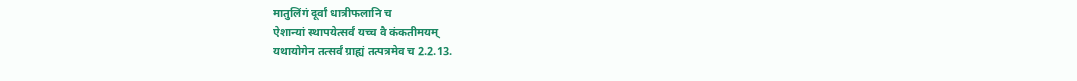मातुलिंगं दूर्वां धात्रीफलानि च
ऐशान्यां स्थापयेत्सर्वं यच्च वै कंकतीमयम्
यथायोगेन तत्सर्वं ग्राह्यं तत्पत्रमेव च 2.2.13.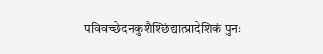पविवच्छेदनकुशैश्छिंद्यात्प्रादेशिकं पुनः